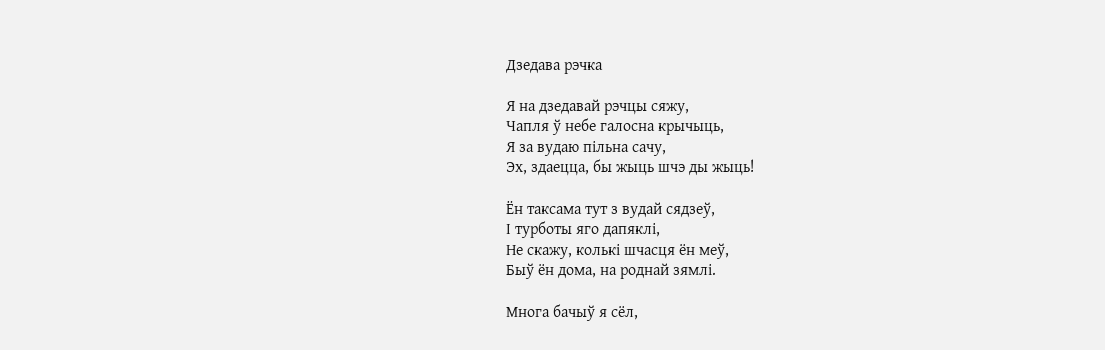Дзедава рэчка

Я на дзедавай рэчцы сяжу,
Чапля ў небе галосна крычыць,
Я за вудаю пільна сачу,
Эх, здаецца, бы жыць шчэ ды жыць!

Ён таксама тут з вудай сядзеў,
І турботы яго дапяклі,
Не скажу, колькі шчасця ён меў,
Быў ён дома, на роднай зямлі.

Многа бачыў я сёл,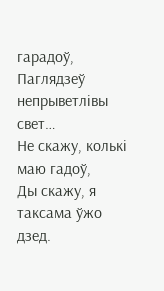гарадоў,
Паглядзеў непрыветлівы свет…
Не скажу, колькі маю гадоў,
Ды скажу, я таксама ўжо дзед.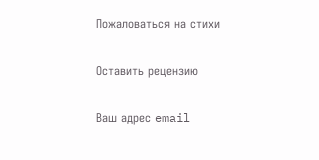Пожаловаться на стихи

Оставить рецензию

Ваш адрес email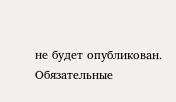не будет опубликован. Обязательные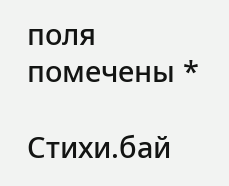поля помечены *

Стихи.бай